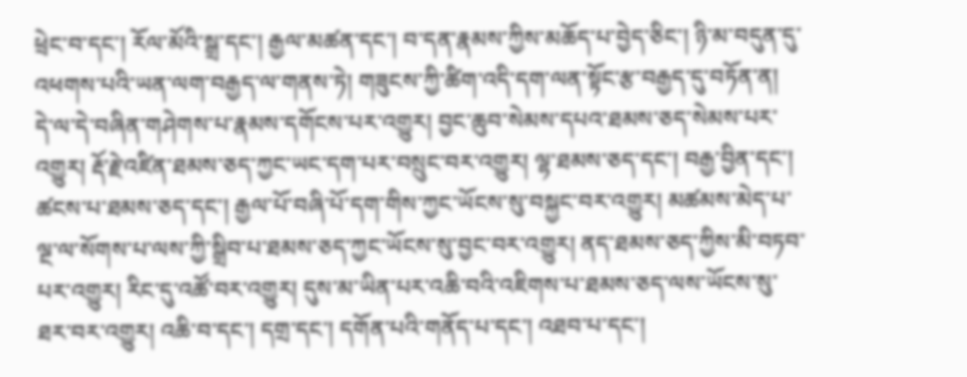ཕྲེང་བ་དང་། རོལ་མོའི་སྒྲ་དང་། རྒྱལ་མཚན་དང་། བ་དན་རྣམས་ཀྱིས་མཆོད་པ་བྱེད་ཅིང་། ཉི་མ་བདུན་དུ་འཕགས་པའི་ཡན་ལག་བརྒྱད་ལ་གནས་ཏེ། གཟུངས་ཀྱི་ཚིག་འདི་དག་ལན་སྟོང་རྩ་བརྒྱད་དུ་བཏོན་ན། དེ་ལ་དེ་བཞིན་གཤེགས་པ་རྣམས་དགོངས་པར་འགྱུར། བྱང་ཆུབ་སེམས་དཔའ་ཐམས་ཅད་སེམས་པར་འགྱུར། རྡོ་རྗེ་འཛིན་ཐམས་ཅད་ཀྱང་ཡང་དག་པར་བསྲུང་བར་འགྱུར། ལྷ་ཐམས་ཅད་དང་། བརྒྱ་བྱིན་དང་། ཚངས་པ་ཐམས་ཅད་དང་། རྒྱལ་པོ་བཞི་པོ་དག་གིས་ཀྱང་ཡོངས་སུ་བསྐྱང་བར་འགྱུར། མཚམས་མེད་པ་ལྔ་ལ་སོགས་པ་ལས་ཀྱི་སྒྲིབ་པ་ཐམས་ཅད་ཀྱང་ཡོངས་སུ་བྱང་བར་འགྱུར། ནད་ཐམས་ཅད་ཀྱིས་མི་བཏབ་པར་འགྱུར། རིང་དུ་འཚོ་བར་འགྱུར། དུས་མ་ཡིན་པར་འཆི་བའི་འཇིགས་པ་ཐམས་ཅད་ལས་ཡོངས་སུ་ཐར་བར་འགྱུར། འཆི་བ་དང་། དགྲ་དང་། དགོན་པའི་གནོད་པ་དང་། འཐབ་པ་དང་།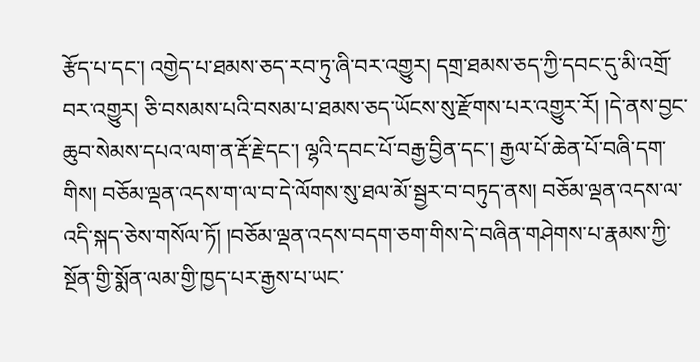རྩོད་པ་དང་། འགྱེད་པ་ཐམས་ཅད་རབ་ཏུ་ཞི་བར་འགྱུར། དགྲ་ཐམས་ཅད་ཀྱི་དབང་དུ་མི་འགྲོ་བར་འགྱུར། ཅི་བསམས་པའི་བསམ་པ་ཐམས་ཅད་ཡོངས་སུ་རྫོགས་པར་འགྱུར་རོ། །དེ་ནས་བྱང་ཆུབ་སེམས་དཔའ་ལག་ན་རྡོ་རྗེ་དང་། ལྷའི་དབང་པོ་བརྒྱ་བྱིན་དང་། རྒྱལ་པོ་ཆེན་པོ་བཞི་དག་གིས། བཅོམ་ལྡན་འདས་ག་ལ་བ་དེ་ལོགས་སུ་ཐལ་མོ་སྦྱར་བ་བཏུད་ནས། བཅོམ་ལྡན་འདས་ལ་འདི་སྐད་ཅེས་གསོལ་ཏོ། །བཅོམ་ལྡན་འདས་བདག་ཅག་གིས་དེ་བཞིན་གཤེགས་པ་རྣམས་ཀྱི་སྔོན་གྱི་སྨོན་ལམ་གྱི་ཁྱད་པར་རྒྱས་པ་ཡང་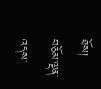ཐོས། བཅོམ་ལྡན་འདས་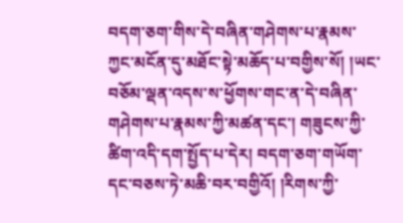བདག་ཅག་གིས་དེ་བཞིན་གཤེགས་པ་རྣམས་ཀྱང་མངོན་དུ་མཐོང་སྟེ་མཆོད་པ་བགྱིས་སོ། །ཡང་བཅོམ་ལྡན་འདས་ས་ཕྱོགས་གང་ན་དེ་བཞིན་གཤེགས་པ་རྣམས་ཀྱི་མཚན་དང་། གཟུངས་ཀྱི་ཚིག་འདི་དག་སྤྱོད་པ་དེར། བདག་ཅག་གཡོག་དང་བཅས་ཏེ་མཆི་བར་བགྱིའོ། །རིགས་ཀྱི་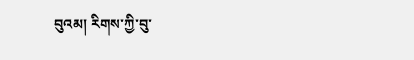བུའམ། རིགས་ཀྱི་བུ་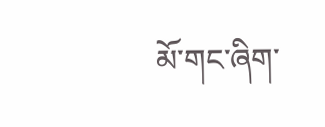མོ་གང་ཞིག་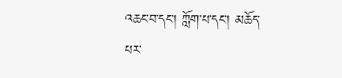འཆང་བ་དང་། ཀློག་པ་དང་། མཆོད་པར་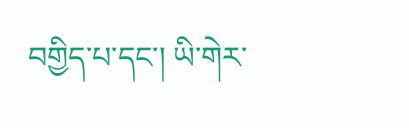བགྱིད་པ་དང་། ཡི་གེར་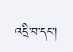འདྲི་བ་དང་།